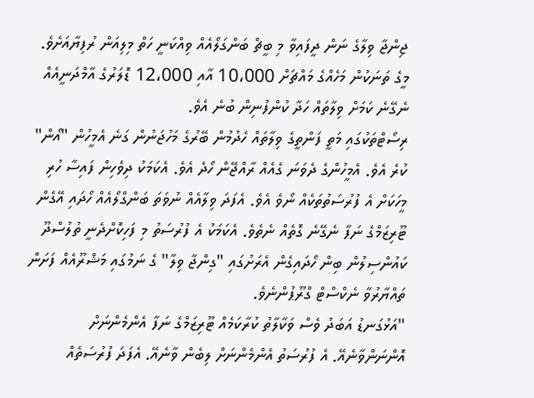ޖިންޖާ ވިލާގެ ނަން ދީފައިވާ މި ބީޗް ބަންގަލޯއެއް ވިއްކަނީ ހަތް މިލިއަން ރުފިޔާއަށެވެ. މީގެ ތަނަކުން މަހެއްގެ މައްޗަށް 10،000 އާއި 12،000 ޑޮލަރުގެ އާމްދަނީއެއް ނެގޭނެ ކަމަށް ވިލާތައް ހަދާ ކުންފުނިން ބުނެ އެވެ.
ރިސޯޓްތަކުގައި މަތީ ފަންތީގެ ވިލާތައް ހެދުމުން ބޭރުގެ މަހުޖަނުން ގަނެ އެމީހުން "އޯން" ކުރެ އެވެ. އެމީހުންގެ ދެވަނަ ގެއެއް ރާއްޖޭން ހޯދެ އެވެ. އެކަމަކު ދިވެހިން ފައިސާ ހުރި މީހަކަށް އެ ފުރުސަތުތަކެއް ނޯވެ އެވެ. އެފަދަ ވިލާއެއް ނުވަތަ ބަންގްލޯއެއް ހޯދައި އޭގެން ޓޫރިޒަމްގެ ނަފާ ނެގޭނެ ގޮތެއް ނެތެވެ. އެކަމަކު އެ ފުރުސަތު މި ފަހިކޮށްދެނީ ތުލުސްދޫ ކައުންސިލުން ބިން ހޯދައިގެން އެރަށުގައި "ގިންޖާ ވިލާ" ގެ ނަމުގައި މަޝްރޫއެއް ފަށަން ތައްޔާރުވާ ނެކްސްޓް ގްރޫޕުންނެވެ.
"އަޅުގަނޑު އަބަދު ވެސް ވަކާލާތު ކުރާކަމެއް ޓޫރިޒަމްގެ ނަފާ އެންމެންނަށް އޮންނަންވާނެއޭ. އެ ފުރުސަތު އެންމެންނަށް ލިބެން ވާނެއޭ. އެފަދަ ފުރުސަތެއް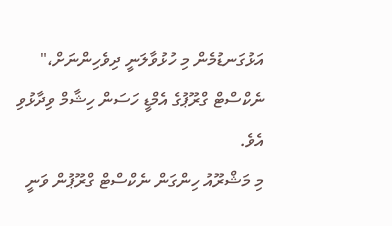އަޅުގަނޑުމެން މި ހުޅުވާލަނީ ދިވެހިންނަށް،" ނެކްސްޓް ގްރޫޕުގެ އެމްޑީ ހަސަން ހިޝާމް ވިދާޅުވި އެވެ.
މި މަޝްރޫއު ހިންގަން ނެކްސްޓް ގްރޫޕުން ވަނީ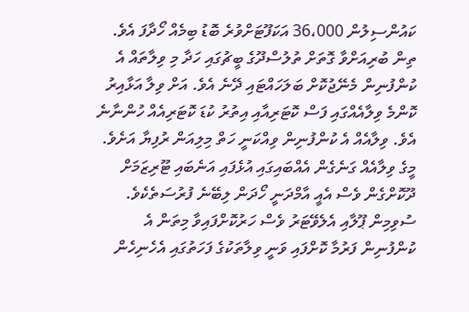ކައުންސިލުން 36،000 އަކަފޫޓަށްވުރެ ބޮޑު ބިމެއް ހޯދާފަ އެވެ. ތިން ބުރިއަށްވާ ގޮތަށް ތުލުސްދޫގެ ބީޗުގައި ހަދާ މި ވިލާތައް އެ ކުންފުނިން މެނޭޖުކޮށް ބަލަހައްޓައި ދޭނެ އެވެ. އަށް ވިލާ އަޅާއިރު ކޮންމެ ވިލާއެއްގައި ފަސް ކޮޓަރިއާއި އިތުރު ކުޑަ ކޮޓަރިއެއް ހުންނާނެ އެވެ. ވިލާއެއް އެ ކުންފުނިން ވިއްކަނީ ހަތް މިލިއަން ރުފިޔާ އަށެވެ. މީގެ ވިލާއެއް ގަނެގެން އެއްބައިގައި އުޅެފައި އަނެބައި ޓޫރިޒަމަށް ދޫކޮށްގެން ވެސް އެއީ އާމްދަނީ ހޯދަން ލިބޭނެ ފުރުސަތެކެވެ.
ސުވިމިން ޕޫލާއި އެލެވޭޓަރު ވެސް ހަރުކޮށްފައިވާ މިތަން އެ ކުންފުނިން ފަރުމާ ކޮށްފައި ވަނީ ވިލާތަކުގެ ފަހަތުގައި އެހެނިހެން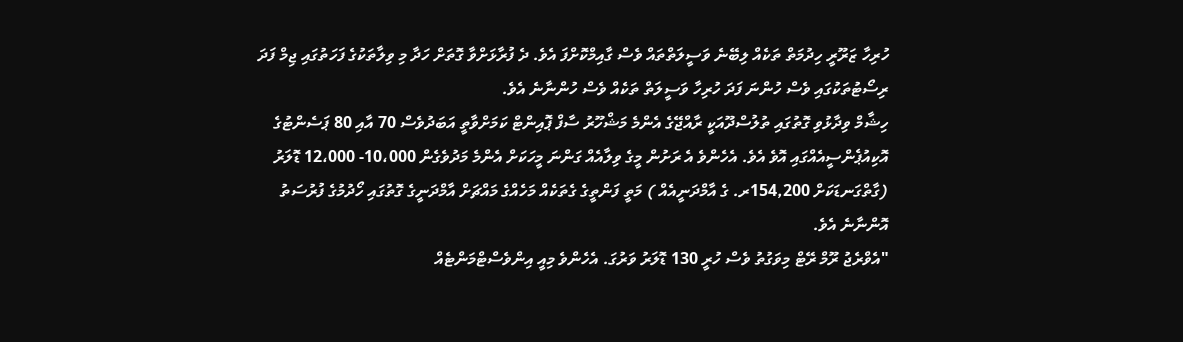ހުރިހާ ޒަރޫރީ ހިދުމަތް ތަކެއް ލިބޭނެ ވަސީލަތްތައް ވެސް ގާއިމްކޮށްފަ އެވެ. ދެ ފުރާޅަށްވާ ގޮތަށް ހަދާ މި ވިލާތަކުގެ ފަހަތުގައި ޖިމް ފަދަ ރިސޯޓުތަކުގައި ވެސް ހުންނަ ފަދަ ހުރިހާ ވަސީލަތް ތަކެއް ވެސް ހުންނާނެ އެވެ.
ހިޝާމް ވިދާޅުވި ގޮތުގައި ތުލުސްދޫއަކީ ރާއްޖޭގެ އެންމެ މަޝްހޫރު ސާފް ޕޮއިންޓް ކަމަށްވާތީ އަބަދުވެސް 70 އާއި 80 ޕަސެންޓުގެ އޮކިއުޕެންސީއެއްގައި އޮވެ އެވެ. އެހެންވެ އެ ރަށުން މީގެ ވިލާއެއް ގަންނަ މީހަކަށް އެންމެ މަދުވެގެން 10،000- 12،000 ޑޮލަރު (ގާތްގަނޑަކަށް 154,200ރ. ގެ އާމްދަނީއެއް ) މަތީ ފަންތީގެ ގެތަކެއް މަހެއްގެ މައްޗަށް އާމްދަނީގެ ގޮތުގައި ހޯދުމުގެ ފުރުސަތު އޮންނާނެ އެވެ.
"އެވްރެޖު ރޫމް ރޭޓް މިވަގުތު ވެސް ހުރީ 130 ޑޮލަރު ވަރުގަ. އެހެންވެ މިއީ އިންވެސްޓްމަންޓެއް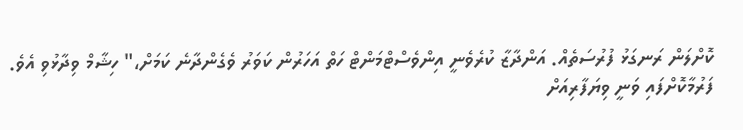ކޮށްލަން ރަނގަޅު ފުރުސަތެއް. އަންދާޒާ ކުރެވެނީ އިންވެސްޓްމަންޓް ހަތް އަހަރުން ކަވަރު ވެގެންދާނެ ކަމަށް،" ހިޝާމް ވިދާޅުވި އެވެ.
ފަރުމާކޮށްފައި ވަނީ ވިޔަފާރިއަށް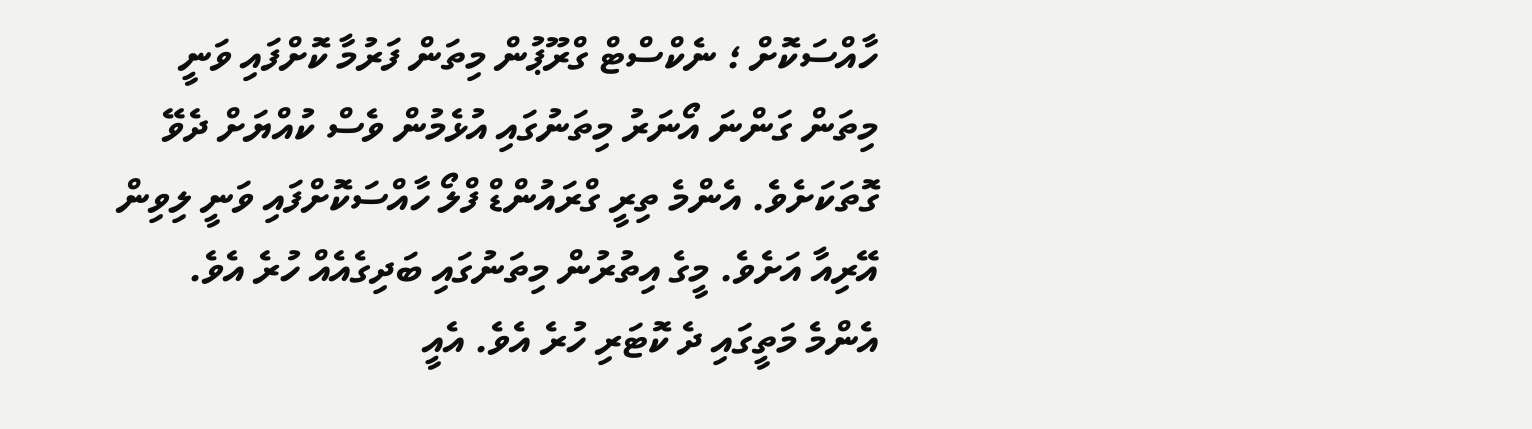ހާއްސަކޮށް ؛ ނެކްސްޓް ގްރޫޕުން މިތަން ފަރުމާ ކޮށްފައި ވަނީ މިތަން ގަންނަ އޯނަރު މިތަނުގައި އުޅެމުން ވެސް ކުއްޔަށް ދެވޭ ގޮތަކަށެވެ. އެންމެ ތިރީ ގްރައުންޑް ފްލޯ ހާއްސަކޮށްފައި ވަނީ ލިވިން އޭރިއާ އަށެވެ. މީގެ އިތުރުން މިތަނުގައި ބަދިގެއެއް ހުރެ އެވެ. އެންމެ މަތީގައި ދެ ކޮޓަރި ހުރެ އެވެ. އެއީ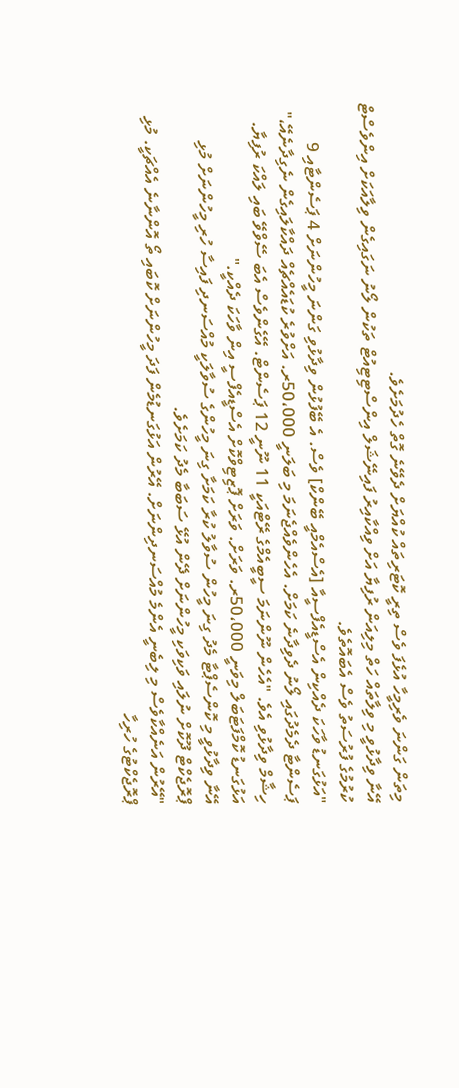މިތަން ގަންނަ ވެރިމީހާ އުޅެފަ ވެސް ތިރީ ކޮޓަރިތައް ކުއްޔަށް ދެވޭނެ ގޮތް ހެދުމަށެވެ.
އޭނާ ވިދާޅުވީ މި ވިލާތައް ހަތް މިލިއަން ރުފިޔާ އަށް ވިއްކާއިރު ފައިނޭޝަލް އިންސްޓިޓިއުޓް ތަކުން ލޯނު ނަގައިގެން ވިލާއަކަށް އިންވެސްޓް ކުރުމުގެ ފުރުސަތު ވެސް އެބައޮތެވެ.
"އަޅުގަނޑު ވާހަކަ ދެއްކިން އެސްޑީއެފްސީއާ [އެސްއެމްއީ ބޭންކް] ވެސް. އެ ބޭފުޅުން ވިދާޅުވި ގަންނަ މީހުންނަށް 4 ޕަސެންޓާއި 9 ޕަސެންޓާ ދެމެދުގައި ލޯނު ދެވިދާނެ ކަމަށް. އެހެންވެއްޖެނަމަ މި ބަލަނީ 50،000ރ. އަށްވުރެ ކުޑައެއްޗެއް ދައްކާލައިގެން ނެގިދާނެއޭ،" ހިޝާމް ވިދާޅުވި އެވެ. "އެހެން ނޫންނަމަ ސީބީއެމްގެ ރޭޓްއަކީ 11 ނޫނީ 12 ޕަސެންޓް. އޭގެންވެސް އެބަ ސޭވްވޭ ބައި ލައްކަ ރުފިޔާ. އަޅުގަނޑު ކޮމްފަޓަބަލް މިވަނީ 50،000ރ. ވަރަށް. ވަރަށް ޕޮޒިޓިވްކޮށް އެސްޑީއެފްސީ އިން ވާހަކަ ދެއްކީ."
އޭނާ ވިދާޅުވީ މި ކޮންސެޕްޓާ މެދު ގިނަ މީހުން ސުވާލު ކުރާ ކަމަށާ ގިނަ މީހުންގެ ސުވާލަކީ މުއްސަނދި ފައިސާ ހުރި މީހުންނަށް މުޅި ޕްރޮޖެކްޓް ދޫކޮށް ނުލައި ވަކިވަކި މީހުންނަށް ދޭން އުޅޭ ސަބަބާ މެދު ކަމަށެވެ.
"އޭރުން އަނެއްކާވެސް މި ލިބެނީ އެންމެ މުއްސަނދިންނަށް. އޭރުން އަޅުގަނޑުމެން ފަދަ މީހުންނަށް ކޮބައި ތޯ އޮންނާނެ އެއްޗަކީ. މުޅި ޕްރޮޖެކްޓުގެ ހުރިހާ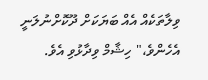ވިލާތަކެއް އެއް ބަޔަކަށް ދޫކޮށްނުލަނީ އެހެންވެ،" ހިޝާމް ވިދާޅުވި އެވެ.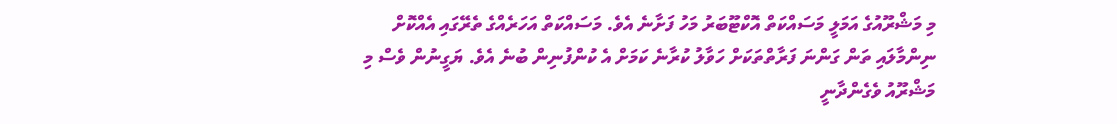މި މަޝްރޫއުގެ އަމަލީ މަސައްކަތް އޮކްޓޫބަރު މަހު ފަށާނެ އެވެ. މަސައްކަތް އަހަރެއްގެ ތެރޭގައި އެއްކޮށް ނިންމާލައި ތަން ގަންނަ ފަރާތްތަކަށް ހަވާލު ކުރާނެ ކަމަށް އެ ކުންފުނިން ބުނެ އެވެ. ޔަގީނުން ވެސް މި މަޝްރޫއު ވެގެންދާނީ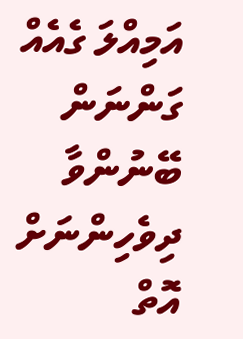އަމިއްލަ ގެއެއް ގަންނަން ބޭނުންވާ ދިވެހިންނަށް އޮތް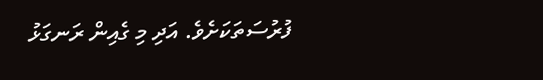ފުރުސަތަކަށެވެ. އަދި މި ގެއިން ރަނގަޅު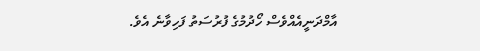އާމްދަނީއެއްވެސް ހޯދުމުގެ ފުރުސަތު ފަހިވާނެ އެވެ.